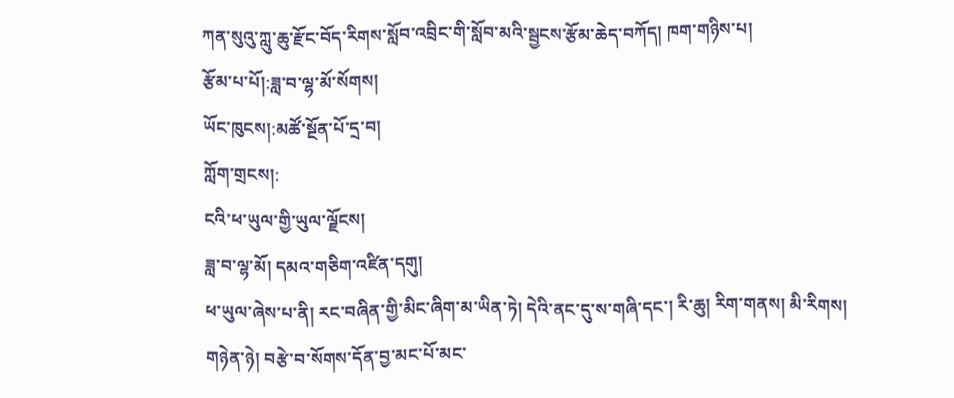ཀན་སུའུ་ཀླུ་ཆུ་རྫོང་བོད་རིགས་སློབ་འབྲིང་གི་སློབ་མའི་སྦྱངས་རྩོམ་ཆེད་བཀོད། ཁག་གཉིས་པ།
རྩོམ་པ་པོ།:ཟླ་བ་ལྷ་མོ་སོགས།
ཡོང་ཁུངས།:མཚོ་སྔོན་པོ་དྲ་བ།
ཀློག་གྲངས།:
ངའི་ཕ་ཡུལ་གྱི་ཡུལ་ལྗོངས།
ཟླ་བ་ལྷ་མོ། དམའ་གཅིག་འཛིན་དགུ།
ཕ་ཡུལ་ཞེས་པ་ནི། རང་བཞིན་གྱི་མིང་ཞིག་མ་ཡིན་ཏེ། དེའི་ནང་དུ་ས་གཞི་དང་། རི་ཆུ། རིག་གནས། མི་རིགས། གཉེན་ཉེ། བརྩེ་བ་སོགས་དོན་བྱ་མང་པོ་མང་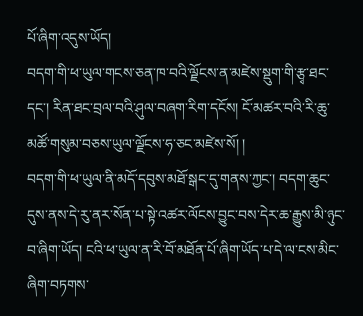པོ་ཞིག་འདུས་ཡོད།
བདག་གི་ཕ་ཡུལ་གངས་ཅན་ཁ་བའི་ལྗོངས་ན་མཛེས་སྡུག་གི་རྩྭ་ཐང་དང་། རིན་ཐང་བྲལ་བའི་ཤུལ་བཞག་རིག་དངོས། ངོ་མཚར་བའི་རི་ཆུ་མཚོ་གསུམ་བཅས་ཡུལ་ལྗོངས་ཧ་ཅང་མཛེས་སོ། །
བདག་གི་ཕ་ཡུལ་ནི་མདོ་དབུས་མཐོ་སྒང་དུ་གནས་ཀྱང་། བདག་ཆུང་དུས་ནས་དེ་རུ་ནར་སོན་པ་སྟེ་འཚར་ལོངས་བྱུང་བས་དེར་ཆ་རྒྱུས་མི་ཉུང་བ་ཞིག་ཡོད། ངའི་ཕ་ཡུལ་ན་རི་བོ་མཐོན་པོ་ཞིག་ཡོད་པ་དེ་ལ་ངས་མིང་ཞིག་བཏགས་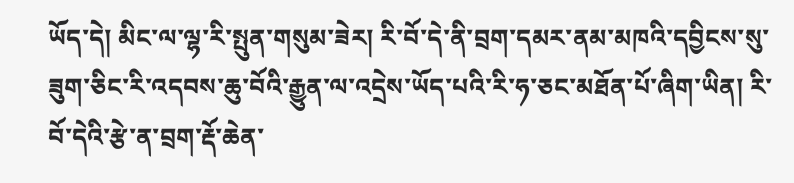ཡོད་དེ། མིང་ལ་ལྷ་རི་སྤུན་གསུམ་ཟེར། རི་བོ་དེ་ནི་བྲག་དམར་ནམ་མཁའི་དབྱིངས་སུ་ཟུག་ཅིང་རི་འདབས་ཆུ་བོའི་རྒྱུན་ལ་འདྲེས་ཡོད་པའི་རི་ཧ་ཅང་མཐོན་པོ་ཞིག་ཡིན། རི་བོ་དེའི་རྩེ་ན་བྲག་རྡོ་ཆེན་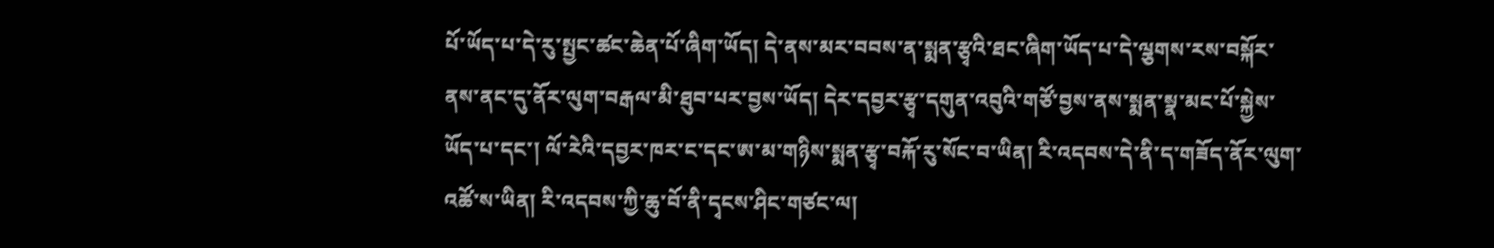པོ་ཡོད་པ་དེ་རུ་སྤྱང་ཚང་ཆེན་པོ་ཞིག་ཡོད། དེ་ནས་མར་བབས་ན་སྨན་རྩྭའི་ཐང་ཞིག་ཡོད་པ་དེ་ལྕགས་རས་བསྐོར་ནས་ནང་དུ་ནོར་ལུག་བརྒལ་མི་ཐུབ་པར་བྱས་ཡོད། དེར་དབྱར་རྩྭ་དགུན་འབུའི་གཙོ་བྱས་ནས་སྨན་སྣ་མང་པོ་སྐྱེས་ཡོད་པ་དང་། ལོ་རེའི་དབྱར་ཁར་ང་དང་ཨ་མ་གཉིས་སྨན་རྩྭ་བརྐོ་རུ་སོང་བ་ཡིན། རི་འདབས་དེ་ནི་ད་གཟོད་ནོར་ལུག་འཚོ་ས་ཡིན། རི་འདབས་ཀྱི་ཆུ་བོ་ནི་དྭངས་ཤིང་གཙང་ལ།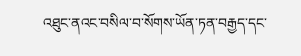འཐུང་ནའང་བསིལ་བ་སོགས་ཡོན་ཏན་བརྒྱད་དང་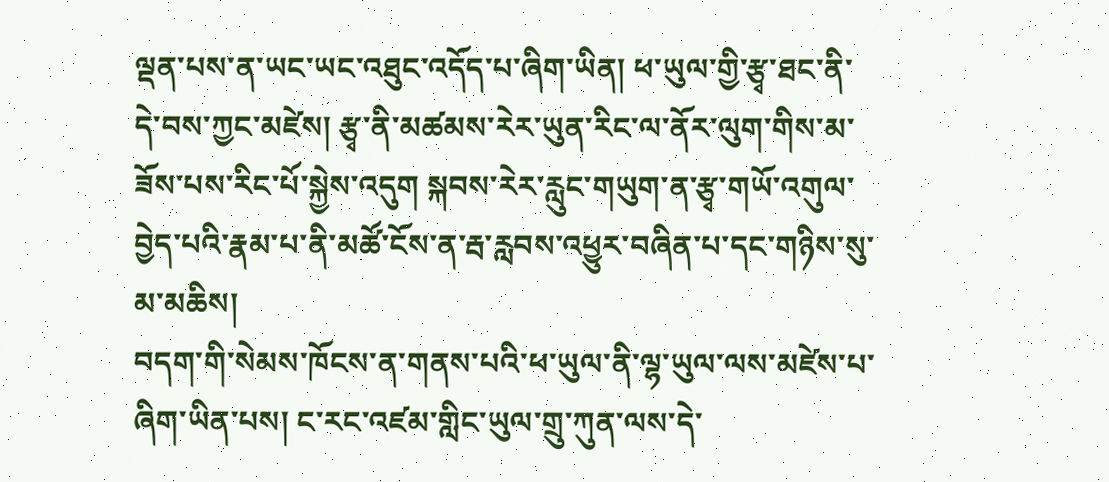ལྡན་པས་ན་ཡང་ཡང་འཐུང་འདོད་པ་ཞིག་ཡིན། ཕ་ཡུལ་གྱི་རྩྭ་ཐང་ནི་དེ་བས་ཀྱང་མཛེས། རྩྭ་ནི་མཚམས་རེར་ཡུན་རིང་ལ་ནོར་ལུག་གིས་མ་ཟོས་པས་རིང་པོ་སྐྱེས་འདུག སྐབས་རེར་རླུང་གཡུག་ན་རྩྭ་གཡོ་འགུལ་བྱེད་པའི་རྣམ་པ་ནི་མཚོ་ངོས་ན་རྦ་རླབས་འཕྱུར་བཞིན་པ་དང་གཉིས་སུ་མ་མཆིས།
བདག་གི་སེམས་ཁོངས་ན་གནས་པའི་ཕ་ཡུལ་ནི་ལྷ་ཡུལ་ལས་མཛེས་པ་ཞིག་ཡིན་པས། ང་རང་འཛམ་གླིང་ཡུལ་གྲུ་ཀུན་ལས་དེ་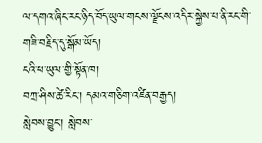ལ་དགའ་ཞིང་རང་ཉིད་བོད་ཡུལ་གངས་ལྗོངས་འདིར་སྐྱེས་པ་ནི་རང་གི་གཟི་བརྗིད་དུ་སྒོམ་ཡོད།
ངའི་ཕ་ཡུལ་གྱི་སྟོན་ཁ།
བཀྲ་ཤིས་ཚེ་རིང་། དམའ་གཅིག་འཛིན་བརྒྱད།
སླེབས་བྱུང་། སླེབས་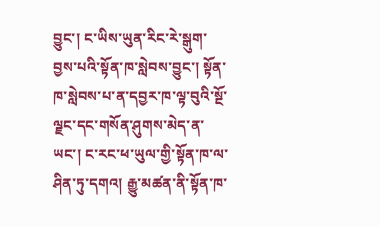བྱུང་། ང་ཡིས་ཡུན་རིང་རེ་སྒུག་བྱས་པའི་སྟོན་ཁ་སླེབས་བྱུང་། སྟོན་ཁ་སླེབས་པ་ན་དབྱར་ཁ་ལྟ་བུའི་སྔོ་ལྗང་དང་གསོན་ཤུགས་མེད་ན་ཡང་། ང་རང་ཕ་ཡུལ་གྱི་སྟོན་ཁ་ལ་ཤིན་ཏུ་དགའ། རྒྱུ་མཚན་ནི་སྟོན་ཁ་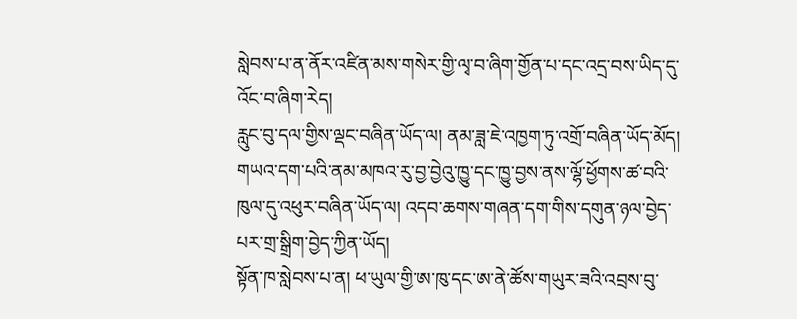སླེབས་པ་ན་ནོར་འཛིན་མས་གསེར་གྱི་ལྭ་བ་ཞིག་གྱོན་པ་དང་འདྲ་བས་ཡིད་དུ་འོང་བ་ཞིག་རེད།
རླུང་བུ་དལ་གྱིས་ལྡང་བཞིན་ཡོད་ལ། ནམ་ཟླ་ཇེ་འཁྱག་ཏུ་འགྲོ་བཞིན་ཡོད་མོད། གཡའ་དག་པའི་ནམ་མཁའ་རུ་བྱ་བྱེའུ་ཁྱུ་དང་ཁྱུ་བྱས་ནས་ལྷོ་ཕྱོགས་ཚ་བའི་ཁུལ་དུ་འཕུར་བཞིན་ཡོད་ལ། འདབ་ཆགས་གཞན་དག་གིས་དགུན་ཉལ་བྱེད་པར་གྲ་སྒྲིག་བྱེད་ཀྱིན་ཡོད།
སྟོན་ཁ་སླེབས་པ་ན། ཕ་ཡུལ་གྱི་ཨ་ཁུ་དང་ཨ་ནེ་ཚོས་གཡུར་ཟའི་འབྲས་བུ་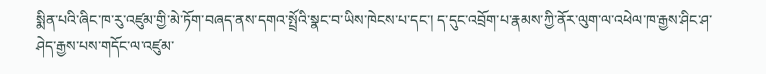སྨིན་པའི་ཞིང་ཁ་རུ་འཛུམ་གྱི་མེ་ཏོག་བཞད་ནས་དགའ་སྤྲོའི་སྣང་བ་ཡིས་ཁེངས་པ་དང་། ད་དུང་འབྲོག་པ་རྣམས་ཀྱི་ནོར་ལུག་ལ་འཕེལ་ཁ་རྒྱས་ཤིང་ཤ་ཤེད་རྒྱས་པས་གདོང་ལ་འཛུམ་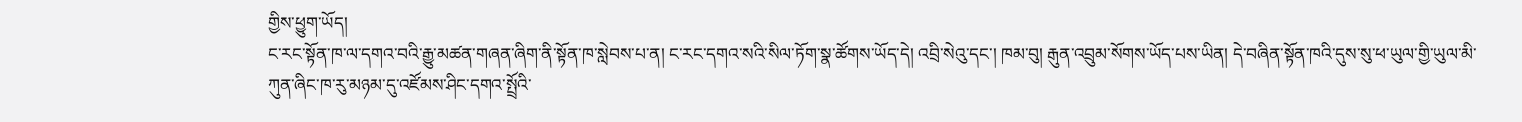གྱིས་ཕྱུག་ཡོད།
ང་རང་སྟོན་ཁ་ལ་དགའ་བའི་རྒྱུ་མཚན་གཞན་ཞིག་ནི་སྟོན་ཁ་སླེབས་པ་ན། ང་རང་དགའ་སའི་སིལ་ཏོག་སྣ་ཚོགས་ཡོད་དེ། འབྲི་སེའུ་དང་། ཁམ་བུ། རྒུན་འབྲུམ་སོགས་ཡོད་པས་ཡིན། དེ་བཞིན་སྟོན་ཁའི་དུས་སུ་ཕ་ཡུལ་གྱི་ཡུལ་མི་ཀུན་ཞིང་ཁ་རུ་མཉམ་དུ་འཛོམས་ཤིང་དགའ་སྤྲོའི་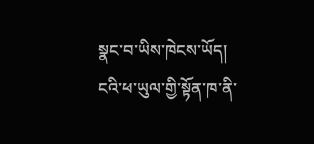སྣང་བ་ཡིས་ཁེངས་ཡོད།
ངའི་ཕ་ཡུལ་གྱི་སྟོན་ཁ་ནི་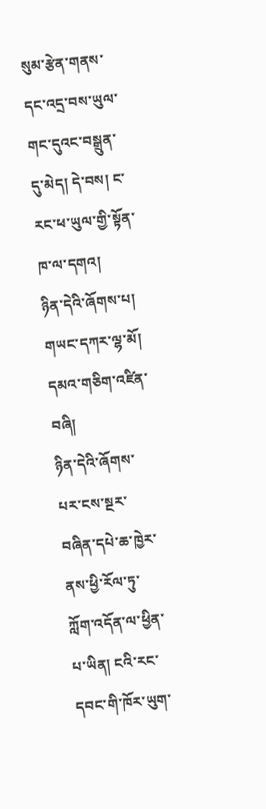སུམ་རྩེན་གནས་དང་འདྲ་བས་ཡུལ་གང་དུའང་བསྒྲུན་དུ་མེད། དེ་བས། ང་རང་ཕ་ཡུལ་གྱི་སྟོན་ཁ་ལ་དགའ།
ཉིན་དེའི་ཞོགས་པ།
གཡང་དཀར་ལྷ་མོ། དམའ་གཅིག་འཛིན་བཞི།
ཉིན་དེའི་ཞོགས་པར་ངས་སྔར་བཞིན་དཔེ་ཆ་ཁྱེར་ནས་ཕྱི་རོལ་ཏུ་ཀློག་འདོན་ལ་ཕྱིན་པ་ཡིན། ངའི་རང་དབང་གི་ཁོར་ཡུག་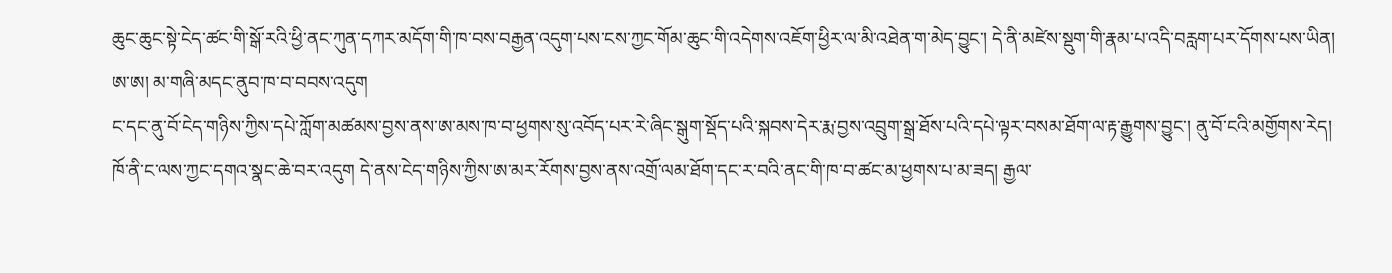ཆུང་ཆུང་སྟེ་ངེད་ཚང་གི་སྒོ་རའི་ཕྱི་ནང་ཀུན་དཀར་མདོག་གི་ཁ་བས་བརྒྱན་འདུག་པས་ངས་ཀྱང་གོམ་ཆུང་གི་འདེགས་འཇོག་ཕྱིར་ལ་མི་འཐེན་ག་མེད་བྱུང་། དེ་ནི་མཛེས་སྡུག་གི་རྣམ་པ་འདི་བརླག་པར་དོགས་པས་ཡིན།
ཨ་ཨ། མ་གཞི་མདང་ནུབ་ཁ་བ་བབས་འདུག
ང་དང་ནུ་བོ་ངེད་གཉིས་ཀྱིས་དཔེ་ཀློག་མཚམས་བྱས་ནས་ཨ་མས་ཁ་བ་ཕྱགས་སུ་འབོད་པར་རེ་ཞིང་སྒུག་སྡོད་པའི་སྐབས་དེར་རྨ་བྱས་འབྲུག་སྒྲ་ཐོས་པའི་དཔེ་ལྟར་བསམ་ཐོག་ལ་རྟ་རྒྱུགས་བྱུང་། ནུ་བོ་ངའི་མགྱོགས་རེད། ཁོ་ནི་ང་ལས་ཀྱང་དགའ་སྣང་ཆེ་བར་འདུག དེ་ནས་ངེད་གཉིས་ཀྱིས་ཨ་མར་རོགས་བྱས་ནས་འགྲོ་ལམ་ཐོག་དང་ར་བའི་ནང་གི་ཁ་བ་ཚང་མ་ཕྱགས་པ་མ་ཟད། རྒྱལ་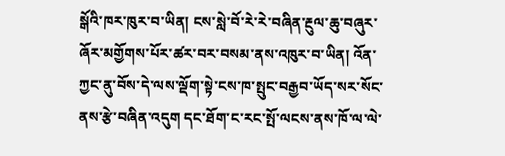སྒོའི་ཁར་ཁུར་བ་ཡིན། ངས་སླེ་བོ་རེ་རེ་བཞིན་རྔུལ་ཆུ་བཞུར་ཞོར་མགྱོགས་པོར་ཚར་བར་བསམ་ནས་འཁུར་བ་ཡིན། འོན་ཀྱང་ནུ་བོས་དེ་ལས་ལྡོག་སྟེ་ངས་ཁ་སྤུང་བརྒྱབ་ཡོད་སར་སོང་ནས་རྩེ་བཞིན་འདུག དང་ཐོག་ང་རང་སྤོ་ལངས་ནས་ཁོ་ལ་ལེ་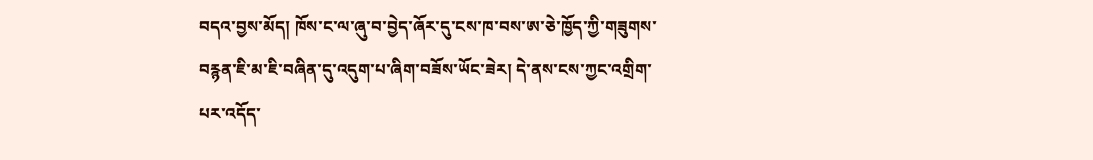བདའ་བྱས་མོད། ཁོས་ང་ལ་ཞུ་བ་བྱེད་ཞོར་དུ་ངས་ཁ་བས་ཨ་ཅེ་ཁྱོད་ཀྱི་གཟུགས་བརྙན་ཇི་མ་ཇི་བཞིན་དུ་འདུག་པ་ཞིག་བཟོས་ཡོང་ཟེར། དེ་ནས་ངས་ཀྱང་འགྲིག་པར་འདོད་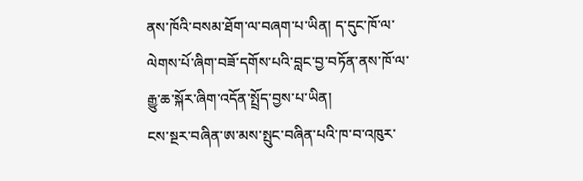ནས་ཁོའི་བསམ་ཐོག་ལ་བཞག་པ་ཡིན། ད་དུང་ཁོ་ལ་ལེགས་པོ་ཞིག་བཟོ་དགོས་པའི་བླང་བྱ་བཏོན་ནས་ཁོ་ལ་རྒྱུ་ཆ་སྐོར་ཞིག་འདོན་སྤྲོད་བྱས་པ་ཡིན།
ངས་སྔར་བཞིན་ཨ་མས་སྤུང་བཞིན་པའི་ཁ་བ་འཁུར་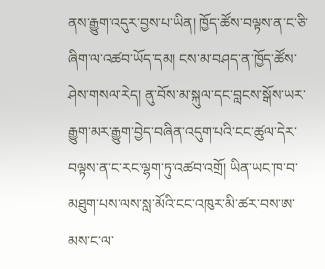ནས་རྒྱུག་འདུར་བྱས་པ་ཡིན། ཁྱོད་ཚོས་བལྟས་ན་ང་ཅི་ཞིག་ལ་འཚབ་ཡོད་དམ། ངས་མ་བཤད་ན་ཁྱོད་ཚོས་ཤེས་གསལ་རེད། ནུ་བོས་མ་སྐུལ་དང་བླངས་སྒོས་ཡར་རྒྱུག་མར་རྒྱུག་བྱེད་བཞིན་འདུག་པའི་ངང་ཚུལ་དེར་བལྟས་ན་ང་རང་ལྷག་ཏུ་འཚབ་འགྲོ། ཡིན་ཡང་ཁ་བ་མཐུག་པས་ལས་སླ་མོའི་ངང་འཁུར་མི་ཚར་བས་ཨ་མས་ང་ལ་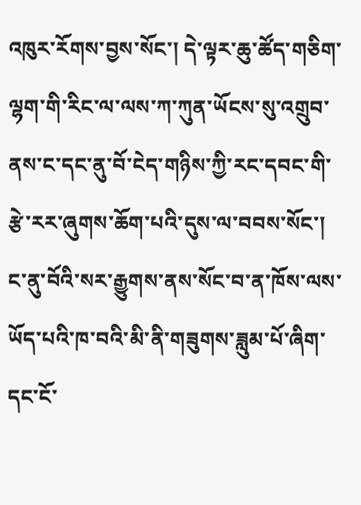འཁུར་རོགས་བྱས་སོང་། དེ་ལྟར་ཆུ་ཚོད་གཅིག་ལྷག་གི་རིང་ལ་ལས་ཀ་ཀུན་ཡོངས་སུ་འགྲུབ་ནས་ང་དང་ནུ་བོ་ངེད་གཉིས་ཀྱི་རང་དབང་གི་རྩེ་རར་ཞུགས་ཆོག་པའི་དུས་ལ་བབས་སོང་། ང་ནུ་བོའི་སར་རྒྱུགས་ནས་སོང་བ་ན་ཁོས་ལས་ཡོད་པའི་ཁ་བའི་མི་ནི་གཟུགས་ཟླུམ་པོ་ཞིག་དང་ངོ་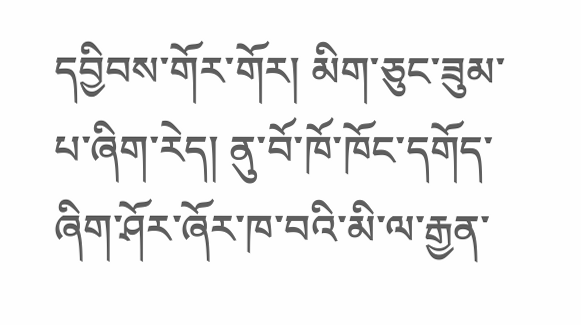དབྱིབས་གོར་གོར། མིག་ཅུང་ཟུམ་པ་ཞིག་རེད། ནུ་བོ་ཁོ་ཁོང་དགོད་ཞིག་ཤོར་ཞོར་ཁ་བའི་མི་ལ་རྒྱན་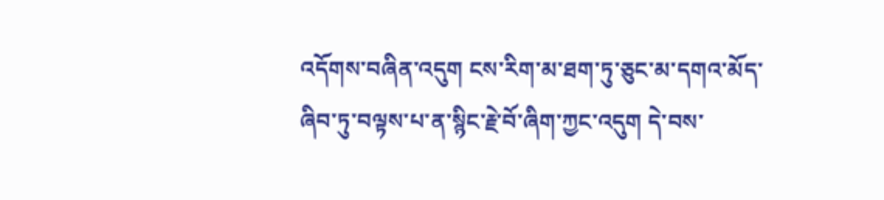འདོགས་བཞིན་འདུག ངས་རིག་མ་ཐག་ཏུ་ཅུང་མ་དགའ་མོད་ཞིབ་ཏུ་བལྟས་པ་ན་སྙིང་རྗེ་བོ་ཞིག་ཀྱང་འདུག དེ་བས་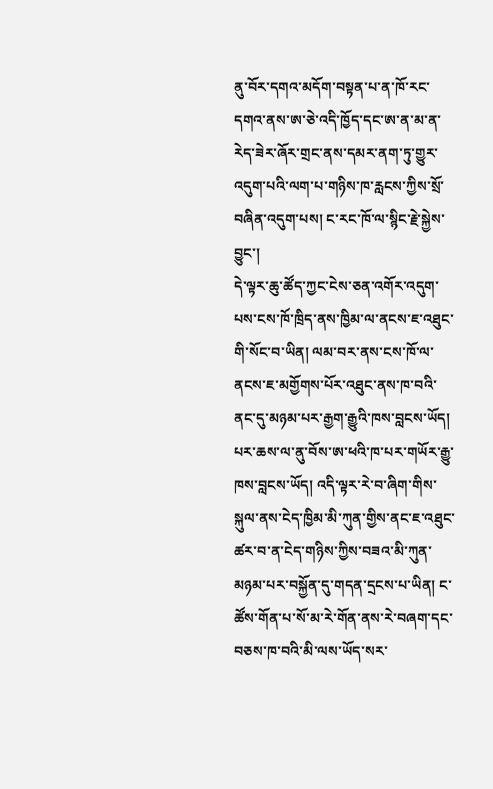ནུ་བོར་དགའ་མདོག་བསྟན་པ་ན་ཁོ་རང་དགའ་ནས་ཨ་ཅེ་འདི་ཁྱོད་དང་ཨ་ན་མ་ན་རེད་ཟེར་ཞོར་གྲང་ནས་དམར་ནག་ཏུ་གྱུར་འདུག་པའི་ལག་པ་གཉིས་ཁ་རླངས་ཀྱིས་སྲོ་བཞིན་འདུག་པས། ང་རང་ཁོ་ལ་སྙིང་རྗེ་སྐྱེས་བྱུང་།
དེ་ལྟར་ཆུ་ཚོད་ཀྱང་ངེས་ཅན་འགོར་འདུག་པས་ངས་ཁོ་ཁྲིད་ནས་ཁྱིམ་ལ་ནངས་ཇ་འཐུང་གི་སོང་བ་ཡིན། ལམ་བར་ནས་ངས་ཁོ་ལ་ནངས་ཇ་མགྱོགས་པོར་འཐུང་ནས་ཁ་བའི་ནང་དུ་མཉམ་པར་རྒྱག་རྒྱུའི་ཁས་བླངས་ཡོད། པར་ཆས་ལ་ནུ་བོས་ཨ་ཕའི་ཁ་པར་གཡོར་རྒྱུ་ཁས་བླངས་ཡོད། འདི་ལྟར་རེ་བ་ཞིག་གིས་སྐུལ་ནས་ངེད་ཁྱིམ་མི་ཀུན་གྱིས་ནང་ཇ་འཐུང་ཚར་བ་ན་ངེད་གཉིས་ཀྱིས་བཟའ་མི་ཀུན་མཉམ་པར་བསྐྱོན་དུ་གདན་དྲངས་པ་ཡིན། ང་ཚོས་གོན་པ་སོ་མ་རེ་གོན་ནས་རེ་བཞག་དང་བཅས་ཁ་བའི་མི་ལས་ཡོད་སར་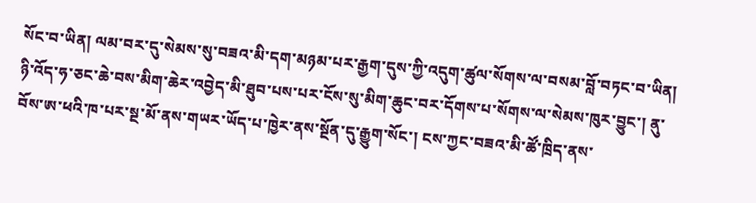སོང་བ་ཡིན། ལམ་བར་དུ་སེམས་སུ་བཟའ་མི་དག་མཉམ་པར་རྒྱག་དུས་ཀྱི་འདུག་ཚུལ་སོགས་ལ་བསམ་བློ་བཏང་བ་ཡིན། ཉི་འོད་ཧ་ཅང་ཆེ་བས་མིག་ཆེར་འབྱེད་མི་ཐུབ་པས་པར་ངོས་སུ་མིག་ཆུང་བར་དོགས་པ་སོགས་ལ་སེམས་ཁུར་བྱུང་། ནུ་བོས་ཨ་ཕའི་ཁ་པར་སྔ་མོ་ནས་གཡར་ཡོད་པ་ཁྱེར་ནས་སྔོན་དུ་རྒྱུག་སོང་། ངས་ཀྱང་བཟའ་མི་ཚོ་ཁྲིད་ནས་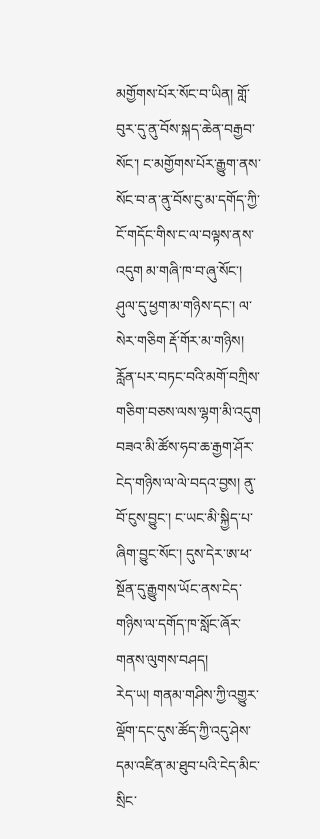མགྱོགས་པོར་སོང་བ་ཡིན། གློ་བུར་དུ་ནུ་བོས་སྐད་ཆེན་བརྒྱབ་སོང་། ང་མགྱོགས་པོར་རྒྱུག་ནས་སོང་བ་ན་ནུ་བོས་ངུ་མ་དགོད་ཀྱི་ངོ་གདོང་གིས་ང་ལ་བལྟས་ནས་འདུག མ་གཞི་ཁ་བ་ཞུ་སོང་། ཤུལ་དུ་ཕྱག་མ་གཉིས་དང་། ལ་སེར་གཅིག རྡོ་གོར་མ་གཉིས། རློན་པར་བཏང་བའི་མགོ་བཀྲིས་གཅིག་བཅས་ལས་ལྷག་མི་འདུག བཟའ་མི་ཚོས་ཧབ་ཆ་རྒྱག་ཤོར་ངེད་གཉིས་ལ་ལེ་བདའ་བྱས། ནུ་བོ་ངུས་བྱུང་། ང་ཡང་མི་སྐྱིད་པ་ཞིག་བྱུང་སོང་། དུས་དེར་ཨ་ཕ་སྔོན་དུ་རྒྱུགས་ཡོང་ནས་ངེད་གཉིས་ལ་དགོད་ཁ་སློང་ཞོར་གནས་ལུགས་བཤད།
རེད་ཡ། གནམ་གཤིས་ཀྱི་འགྱུར་ལྡོག་དང་དུས་ཚོད་ཀྱི་འདུ་ཤེས་དམ་འཛིན་མ་ཐུབ་པའི་ངེད་མིང་སྲིང་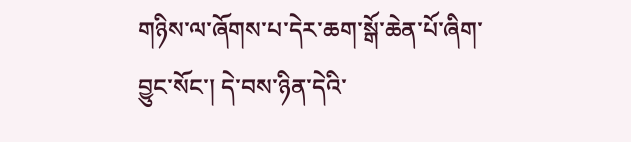གཉིས་ལ་ཞོགས་པ་དེར་ཆག་སྒོ་ཆེན་པོ་ཞིག་བྱུང་སོང་། དེ་བས་ཉིན་དེའི་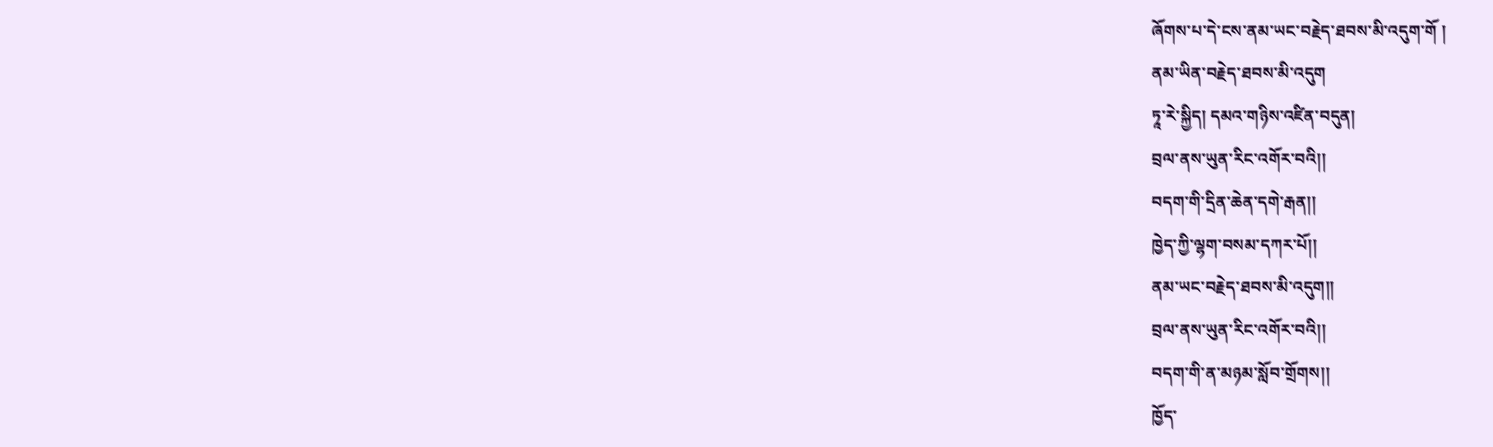ཞོགས་པ་དེ་ངས་ནམ་ཡང་བརྗེད་ཐབས་མི་འདུག་གོ །
ནམ་ཡིན་བརྗེད་ཐབས་མི་འདུག
ཏཱ་རེ་སྐྱིད། དམའ་གཉིས་འཛིན་བདུན།
བྲལ་ནས་ཡུན་རིང་འགོར་བའི།།
བདག་གི་དྲིན་ཆེན་དགེ་རྒན།།
ཁྱེད་ཀྱི་ལྷག་བསམ་དཀར་པོ།།
ནམ་ཡང་བརྗེད་ཐབས་མི་འདུག།།
བྲལ་ནས་ཡུན་རིང་འགོར་བའི།།
བདག་གི་ན་མཉམ་སློབ་གྲོགས།།
ཁྱོད་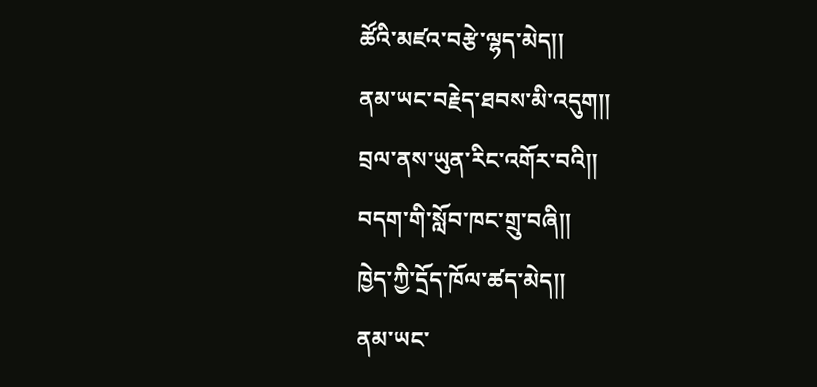ཚོའི་མཛའ་བརྩེ་ལྷད་མེད།།
ནམ་ཡང་བརྗེད་ཐབས་མི་འདུག།།
བྲལ་ནས་ཡུན་རིང་འགོར་བའི།།
བདག་གི་སློབ་ཁང་གྲུ་བཞི།།
ཁྱེད་ཀྱི་དྲོད་ཁོལ་ཚད་མེད།།
ནམ་ཡང་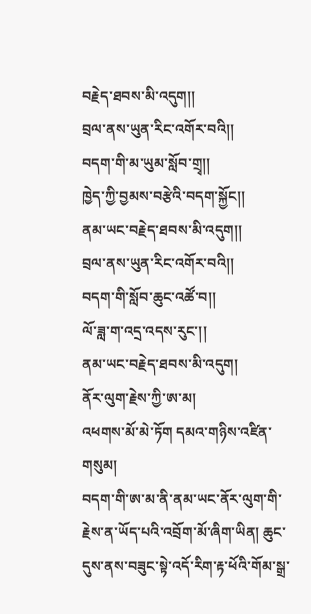བརྗེད་ཐབས་མི་འདུག།།
བྲལ་ནས་ཡུན་རིང་འགོར་བའི།།
བདག་གི་མ་ཡུམ་སློབ་གྲྭ།།
ཁྱེད་ཀྱི་བྱམས་བརྩེའི་བདག་སྐྱོང།།
ནམ་ཡང་བརྗེད་ཐབས་མི་འདུག།།
བྲལ་ནས་ཡུན་རིང་འགོར་བའི།།
བདག་གི་སློབ་ཆུང་འཚོ་བ།།
ལོ་ཟླ་ག་འདྲ་འདས་རུང་།།
ནམ་ཡང་བརྗེད་ཐབས་མི་འདུག།
ནོར་ལུག་རྗེས་ཀྱི་ཨ་མ།
འཕགས་མོ་མེ་ཏོག དམའ་གཉིས་འཛིན་གསུམ།
བདག་གི་ཨ་མ་ནི་ནམ་ཡང་ནོར་ལུག་གི་རྗེས་ན་ཡོད་པའི་འབྲོག་མོ་ཞིག་ཡིན། ཆུང་དུས་ནས་བཟུང་སྟེ་འདོ་རིག་རྟ་ཕོའི་གོམ་སྒྲ་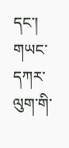དང་། གཡང་དཀར་ལུག་གི་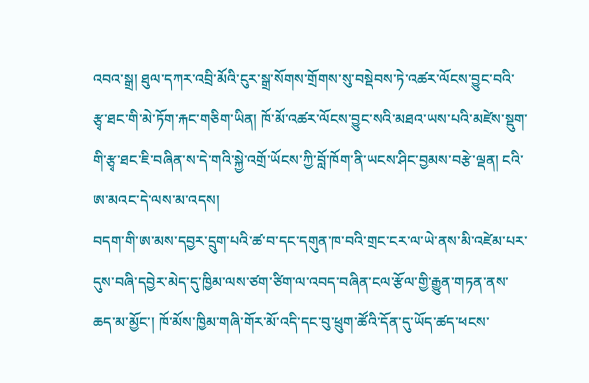འབའ་སྒྲ། ཐུལ་དཀར་འབྲི་མོའི་ངུར་སྒྲ་སོགས་གྲོགས་སུ་བསྡེབས་ཏེ་འཚར་ལོངས་བྱུང་བའི་རྩྭ་ཐང་གི་མེ་ཏོག་རྐང་གཅིག་ཡིན། ཁོ་མོ་འཚར་ལོངས་བྱུང་སའི་མཐའ་ཡས་པའི་མཛེས་སྡུག་གི་རྩྭ་ཐང་ཇི་བཞིན་ས་དེ་གའི་སྐྱེ་འགྲོ་ཡོངས་ཀྱི་བློ་ཁོག་ནི་ཡངས་ཤིང་བྱམས་བརྩེ་ལྡན། ངའི་ཨ་མའང་དེ་ལས་མ་འདས།
བདག་གི་ཨ་མས་དབྱར་དྲུག་པའི་ཚ་བ་དང་དགུན་ཁ་བའི་གྲང་ངར་ལ་ཡེ་ནས་མི་འཛེམ་པར་དུས་བཞི་དབྱེར་མེད་དུ་ཁྱིམ་ལས་ཙག་ཙིག་ལ་འབད་བཞིན་ངལ་རྩོལ་གྱི་རྒྱུན་གཏན་ནས་ཆད་མ་མྱོང་། ཁོ་མོས་ཁྱིམ་གཞི་གོར་མོ་འདི་དང་བུ་ཕྲུག་ཚོའི་དོན་དུ་ཡོད་ཚད་ཕངས་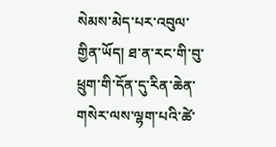སེམས་མེད་པར་འབུལ་གྱིན་ཡོད། ཐ་ན་རང་གི་བུ་ཕྲུག་གི་དོན་དུ་རིན་ཆེན་གསེར་ལས་ལྷག་པའི་ཚེ་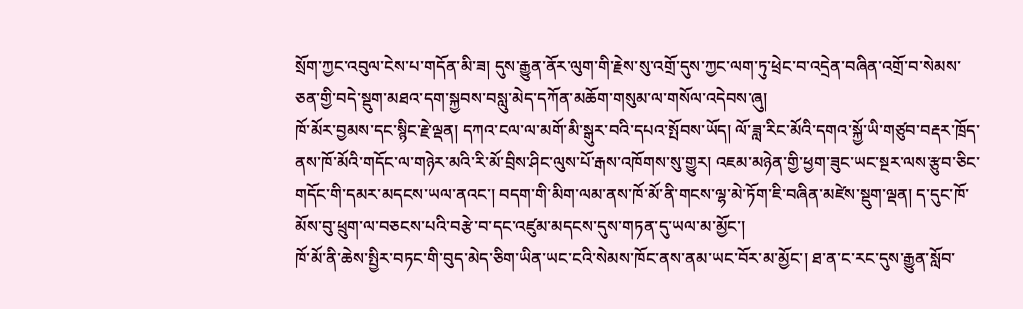སྲོག་ཀྱང་འབུལ་ངེས་པ་གདོན་མི་ཟ། དུས་རྒྱུན་ནོར་ལུག་གི་རྗེས་སུ་འགྲོ་དུས་ཀྱང་ལག་ཏུ་ཕྲེང་བ་འདྲེན་བཞིན་འགྲོ་བ་སེམས་ཅན་གྱི་བདེ་སྡུག་མཐའ་དག་སྐྱབས་བསླུ་མེད་དཀོན་མཆོག་གསུམ་ལ་གསོལ་འདེབས་ཞུ།
ཁོ་མོར་བྱམས་དང་སྙིང་རྗེ་ལྡན། དཀའ་ངལ་ལ་མགོ་མི་སྒུར་བའི་དཔའ་སྤོབས་ཡོད། ལོ་ཟླ་རིང་མོའི་དགའ་སྐྱོ་ཡི་གཙུབ་བརྡར་ཁྲོད་ནས་ཁོ་མོའི་གདོང་ལ་གཉེར་མའི་རི་མོ་བྲིས་ཤིང་ལུས་པོ་རྒས་འཁོགས་སུ་གྱུར། འཇམ་མཉེན་གྱི་ཕྱག་ཟུང་ཡང་སྔར་ལས་རྩུབ་ཅིང་གདོང་གི་དམར་མདངས་ཡལ་ནའང་། བདག་གི་མིག་ལམ་ནས་ཁོ་མོ་ནི་གངས་ལྷ་མེ་ཏོག་ཇི་བཞིན་མཛེས་སྡུག་ལྡན། ད་དུང་ཁོ་མོས་བུ་ཕྲུག་ལ་བཅངས་པའི་བརྩེ་བ་དང་འཛུམ་མདངས་དུས་གཏན་དུ་ཡལ་མ་མྱོང་།
ཁོ་མོ་ནི་ཆེས་སྤྱིར་བཏང་གི་བུད་མེད་ཅིག་ཡིན་ཡང་ངའི་སེམས་ཁོང་ནས་ནམ་ཡང་བོར་མ་མྱོང་། ཐ་ན་ང་རང་དུས་རྒྱུན་སློབ་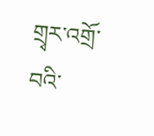གྲྭར་འགྲོ་བའི་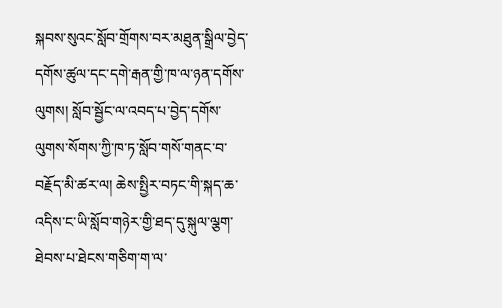སྐབས་སུའང་སློབ་གྲོགས་བར་མཐུན་སྒྲིལ་བྱེད་དགོས་ཚུལ་དང་དགེ་རྒན་གྱི་ཁ་ལ་ཉན་དགོས་ལུགས། སློབ་སྦྱོང་ལ་འབད་པ་བྱེད་དགོས་ལུགས་སོགས་ཀྱི་ཁ་ཏ་སློབ་གསོ་གནང་བ་བརྗོད་མི་ཚར་ལ། ཆེས་སྤྱིར་བཏང་གི་སྐད་ཆ་འདིས་ང་ཡི་སློབ་གཉེར་གྱི་ཐད་དུ་སྐུལ་ལྕག་ཐེབས་པ་ཐེངས་གཅིག་ག་ལ་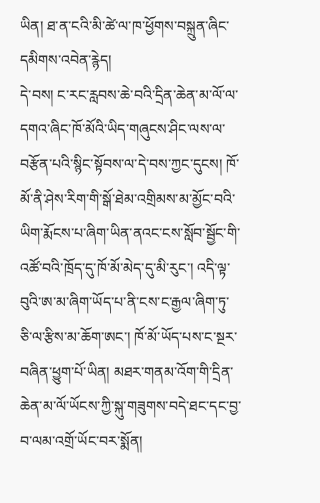ཡིན། ཐ་ན་ངའི་མི་ཚེ་ལ་ཁ་ཕྱོགས་བསྐྲུན་ཞིང་དམིགས་འབེན་རྙེད།
དེ་བས། ང་རང་རླབས་ཆེ་བའི་དྲིན་ཆེན་མ་ལོ་ལ་དགའ་ཞིང་ཁོ་མོའི་ཡིད་གཞུངས་ཤིང་ལས་ལ་བརྩོན་པའི་སྙིང་སྟོབས་ལ་དེ་བས་ཀྱང་དུངས། ཁོ་མོ་ནི་ཤེས་རིག་གི་སྒོ་ཐེམ་འགྲིམས་མ་མྱོང་བའི་ཡིག་རྨོངས་པ་ཞིག་ཡིན་ནའང་ངས་སློབ་སྦྱོང་གི་འཚོ་བའི་ཁྲོད་དུ་ཁོ་མོ་མེད་དུ་མི་རུང་། འདི་ལྟ་བུའི་ཨ་མ་ཞིག་ཡོད་པ་ནི་ངས་ང་རྒྱལ་ཞིག་ཏུ་ཅི་ལ་རྩིས་མ་ཆོག་ཨང་། ཁོ་མོ་ཡོད་པས་ང་སྔར་བཞིན་ཕྱུག་པོ་ཡིན། མཐར་གནམ་འོག་གི་དྲིན་ཆེན་མ་ལོ་ཡོངས་ཀྱི་སྐུ་གཟུགས་བདེ་ཐང་དང་བྱ་བ་ལམ་འགྲོ་ཡོང་བར་སྨོན།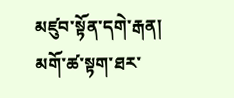མཛུབ་སྟོན་དགེ་རྒན། མགོ་ཚ་སྟག་ཐར་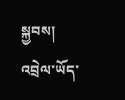སྐྱབས།
འབྲེལ་ཡོད་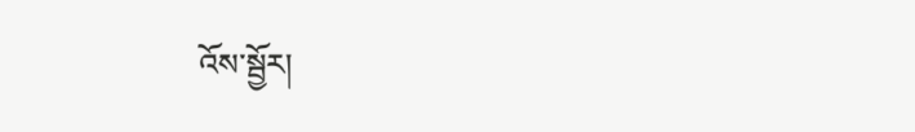འོས་སྦྱོར།